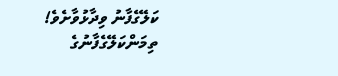ކަލޭގެފާނު ވިދާޅުވާށެވެ! ތިމަންކަލޭގެފާނުގެ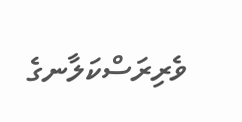ވެރިރަސްކަލާނގެ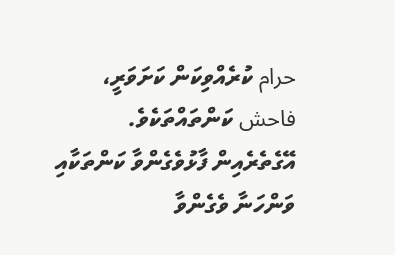حرام ކުރެއްވިކަން ކަށަވަރީ، فاحش ކަންތައްތަކެވެ. އޭގެތެރެއިން ފާޅުވެގެންވާ ކަންތަކާއި ވަންހަނާ ވެގެންވާ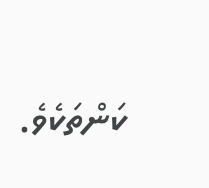ކަންތަކެވެ.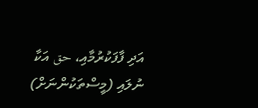އަދި ފާފަކުރުމާއި، حق އަކާ ނުލައި (މީސްތަކުންނަށް)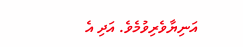އަނިޔާވެރިވުމެވެ. އަދި އެ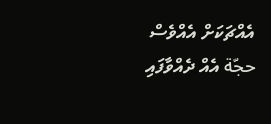އެއްޗަކަށް އެއްވެސް حجّة އެއް ދެއްވާފައި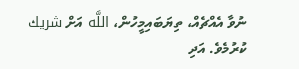ނުވާ އެއްޗެއް، ތިޔަބައިމީހުން، اللَّه އަށް شريك ކުރުމެވެ. އަދި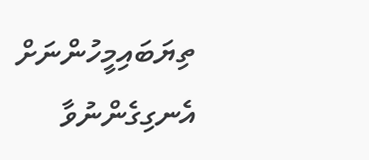ތިޔަބައިމީހުންނަށް އެނގިގެންނުވާ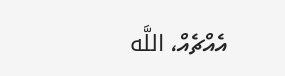އެއްޗެއް، اللَّه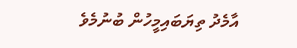އާމެދު ތިޔަބައިމީހުން ބުނުމެވެ